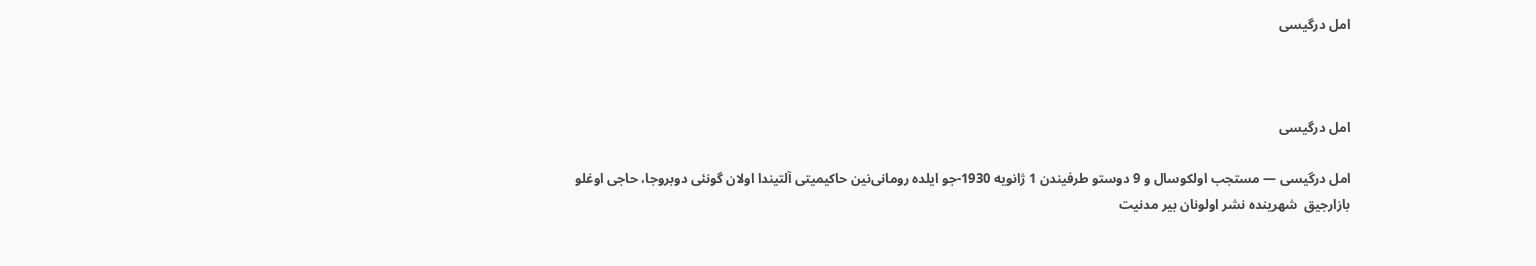امل درگیسی



امل درگیسی

امل درگیسی — مستجب اولکوسال و 9 دوستو طرفیندن 1 ژانویه 1930-جو ایلده رومانی‌‌نین حاکیمیتی آلتیندا اولان گونئی دوبروجا، حاجی اوغلو بازارجیق  شهرینده نشر اولونان بیر مدنیت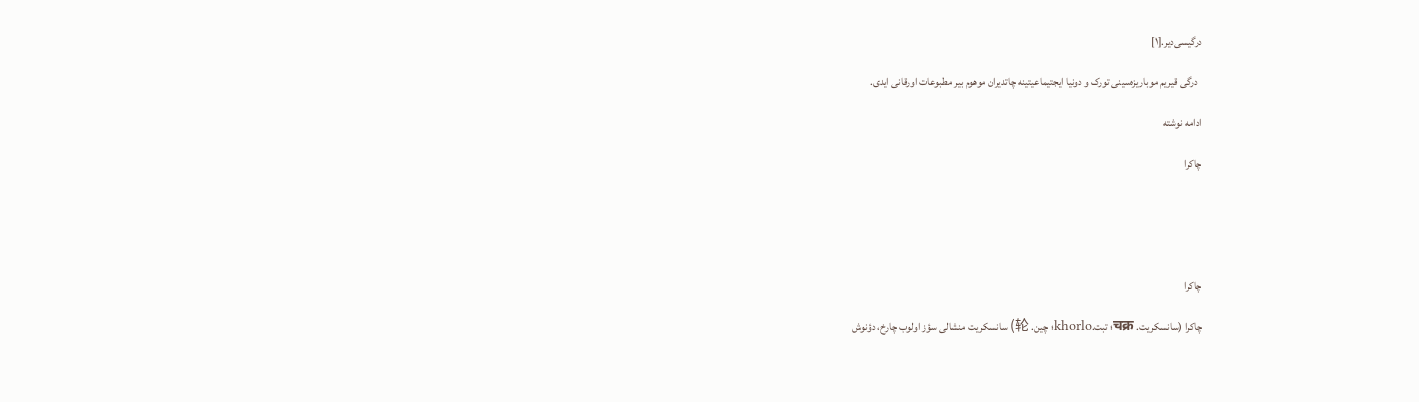درگیسی‌دیر.[۱]

  درگی قیریم موباریزه‌سینی تورک و دونیا ایجتیماعیتینه چاتدیران موهوم بیر مطبوعات اورقانی ایدی.

ادامه نوشته

چاکرا





چاکرا

چاکرا (سانسکریت. चक्र؛ تبت.khorlo؛ چین. 轮) سانسکریت منشالی سؤز اولوب چارخ، دؤنوش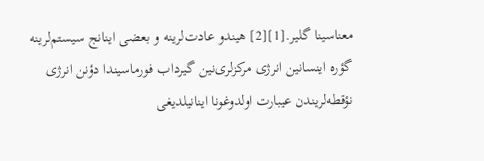معناسینا گلیر.[1][2] هیندو عادت‌لرینه و بعضی اینانج سیستم‌لرینه گؤره اینسانین انرژی مرکزلری‌نین گیرداب فورماسیندا دؤنن انرژی نؤقطه‌‌لریندن عیبارت اولدوغونا اینانیلدیغی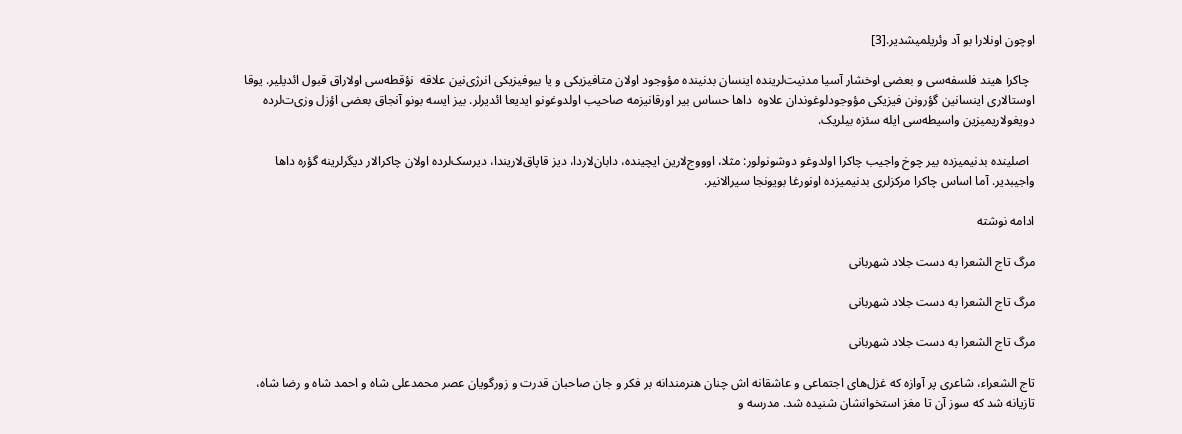اوچون اونلارا بو آد وئریلمیشدیر.[3]

  چاکرا هیند فلسفه‌سی و بعضی اوخشار آسیا مدنیت‌لرینده اینسان بدنینده مؤوجود اولان متافیزیکی و یا بیوفیزیکی انرژی‌نین علاقه  نؤقطه‌‌سی اولاراق قبول ائدیلیر. یوقا اوستالاری اینسانین گؤرونن فیزیکی مؤوجودلوغوندان علاوه  داها حساس بیر اورقانیزمه صاحیب اولدوغونو ایدیعا ائدیرلر. بیز ایسه بونو آنجاق بعضی اؤزل وزی‌ت‌لرده دویغولاریمیزین واسیطه‌سی ایله سئزه بیلریک.

  اصلینده بدنیمیزده بیر چوخ واجیب چاکرا اولدوغو دوشونولور: مثلا، اوووج‌لارین ایچینده، دابان‌لاردا، دیز قاپاق‌لاریندا، دیرسک‌لرده اولان چاکرالار دیگرلرینه گؤره داها واجیبدیر. آما اساس چاکرا مرکزلری بدنیمیزده اونورغا بویونجا سیرالانیر.

ادامه نوشته

مرگ تاج الشعرا به دست جلاد شهربانی

مرگ تاج الشعرا به دست جلاد شهربانی

مرگ تاج الشعرا به دست جلاد شهربانی

تاج الشعراء، شاعری پر آوازه که غزل‌های اجتماعی و عاشقانه اش چنان هنرمندانه بر فکر و جان صاحبان قدرت و زورگویان عصر محمدعلی شاه و احمد شاه و رضا شاه، تازیانه شد که سوز آن تا مغز استخوانشان شنیده شد. مدرسه و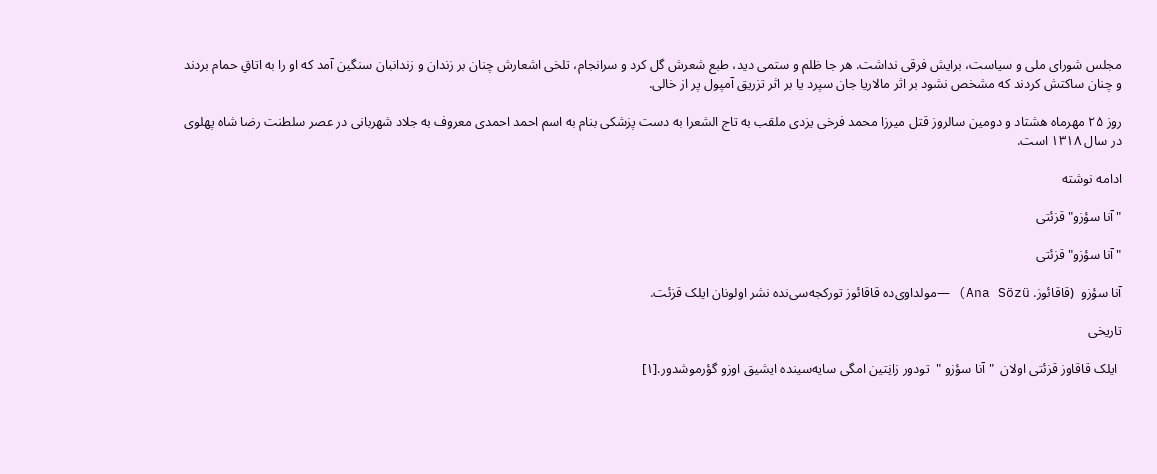مجلس شورای ملی و سیاست، برایش فرقی نداشت. هر جا ظلم و ستمی دید، طبع شعرش گل کرد و سرانجام، تلخی اشعارش چنان بر زندان و زندانبان سنگین آمد که او را به اتاقِ حمام بردند و چنان ساکتش کردند که مشخص نشود بر اثر مالاریا جان سپرد یا بر اثر تزریق آمپول پر از خالی.

روز ۲۵ مهرماه هشتاد و دومین سالروز قتل میرزا محمد فرخی یزدی ملقب به تاج الشعرا به دست پزشکی بنام به اسم احمد احمدی معروف به جلاد شهربانی در عصر سلطنت رضا شاه پهلوی در سال ۱۳۱۸ است.

ادامه نوشته

"آنا سؤزو" قزئتی

"آنا سؤزو" قزئتی

آنا سؤزو  (قاقائوز. Ana Sözü) —مولداوی‌ده قاقائوز تورکجه‌سی‌نده نشر اولونان ایلک قزئت.

تاریخی

 ایلک قاقاوز قزئتی اولان  " آنا سؤزو "  تودور زانِتین امگی سایه‌سینده ایشیق اوزو گؤرموشدور.[۱]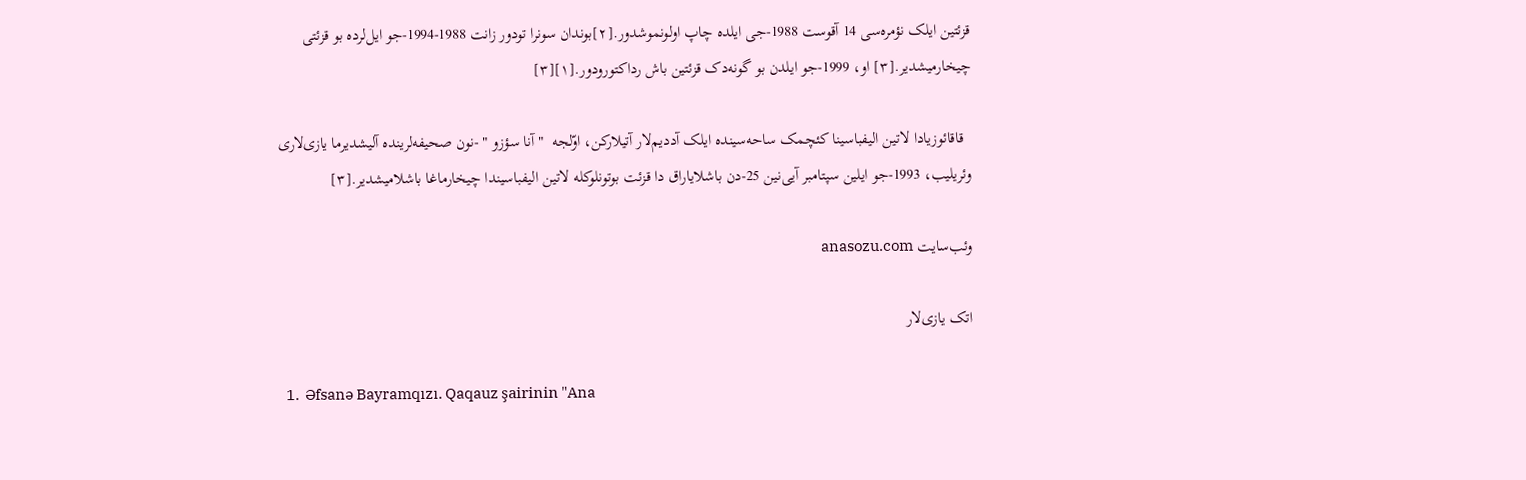قزئتین ایلک نؤمره‌سی 14 آقوست 1988-جی ایلده چاپ اولونموشدور.[۲]بوندان سونرا تودور زانت 1988-1994-جو ایل‌لرده بو قزئتی چیخارمیشدیر.[۳] او، 1999-جو ایلدن بو گونه‌دک قزئتین باش رداکتورودور.[۱][۳]

  قاقائوزیادا لاتین الیفباسینا کئچمک ساحه‌سینده ایلک آددیم‌لار آتیلارکن، اوّلجه  " آنا سؤزو " -نون صحیفه‌لرینده آلیشدیرما یازی‌لاری وئریلیب، 1993-جو ایلین سپتامبر آیی‌نین 25-دن باشلایاراق دا قزئت بوتونلوکله لاتین الیفباسیندا چیخارماغا باشلامیشدیر.[۳]

وئب‌سایت anasozu.com

اتک یازی‌لار

  1.  Əfsanə Bayramqızı. Qaqauz şairinin "Ana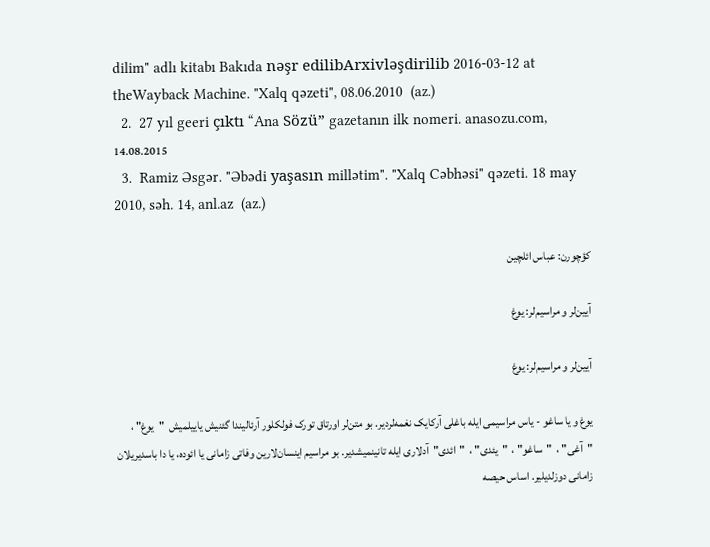dilim" adlı kitabı Bakıda nəşr edilibArxivləşdirilib 2016-03-12 at theWayback Machine. "Xalq qəzeti", 08.06.2010  (az.)
  2.  27 yıl geeri çıktı “Ana Sözü” gazetanın ilk nomeri. anasozu.com, 14.08.2015
  3.  Ramiz Əsgər. "Əbədi yaşasın millətim". "Xalq Cəbhəsi" qəzeti. 18 may 2010, səh. 14, anl.az  (az.)

کؤچورن: عباس ائلچین

آیین‌لر و مراسیم‌لر: یوغ

آیین‌لر و مراسیم‌لر: یوغ

یوغ و یا ساغو - یاس مراسیمی ایله باغلی آرکایک نغمه‌لردیر. بو متن‌لر اورتاق تورک فولکلور آرئالیندا گئنیش یاییلمیش  "یوغ‌" ،  "آغی" ،  "ساغو" ،  "یئدی" ،  "ائدی"  آدلاری ایله تانینمیشدیر. بو مراسیم اینسان‌لارین وفاتی زامانی یا ائوده، یا دا باسدیریلان زامانی دوزلدیلیر. اساس حیصه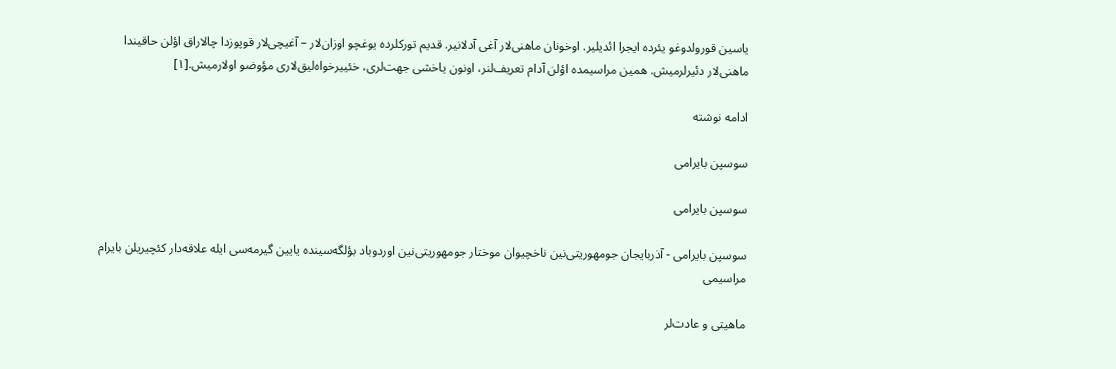یاسین قورولدوغو یئرده ایجرا ائدیلیر. اوخونان ماهنی‌لار آغی آدلانیر. قدیم تورکلرده یوغچو اوزان‌لار – آغیچی‌لار قوپوزدا چالاراق اؤلن حاقیندا ماهنی‌لار دئیرلرمیش. همین مراسیمده اؤلن آدام تعریف‌لنر، اونون یاخشی جهت‌لری، خئییرخواه‌لیق‌لاری مؤوضو اولارمیش.[۱]

ادامه نوشته

سوسپن بایرامی

سوسپن بایرامی

سوسپن بایرامی - آذربایجان جومهوریتی‌نین ناخچیوان موختار جومهوریتی‌نین اوردوباد بؤلگه‌سینده یایین گیرمه‌سی ایله علاقه‌دار کئچیریلن بایرام مراسیمی

ماهیتی و عادت‌لر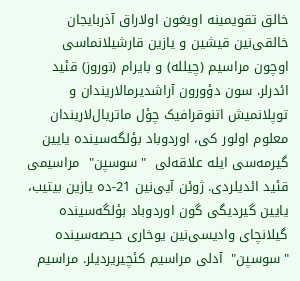خالق تقویمینه اویغون اولاراق آذربایجان خالقی‌نین قیشین و یازین قارشیلانماسی اوچون مراسیم (چیلله) و بایرام (نوروز) قئید ائدرلر. سون دؤورون آراشدیرمالاریندان و توپلانمیش اتنوقرافیک چؤل ماتریال‌لاریندان معلوم اولور کی، اوردوباد بؤلگه‌سینده یایین گیرمه‌سی ایله علاقه‌لی  "سوسپن‌"  مراسیمی قئید ائدیلردی. ژوئن آیی‌نین 21-ده یازین بیتیب، یایین گیردیگی گون اوردوباد بؤلگه‌سینده گیلانچای وادیسی‌نین یوخاری حیصه‌سینده  "سوسپن"  آدلی مراسیم کئچیریردیلر. مراسیم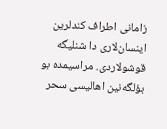زامانی اطراف کندلرین اینسان‌لاری دا شنلیگه قوشولاردی. مراسیمده بو بؤلگه‌نین اهالیسی سحر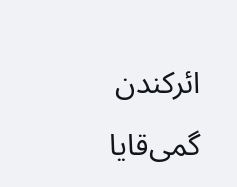ائرکندن گمی‌قایا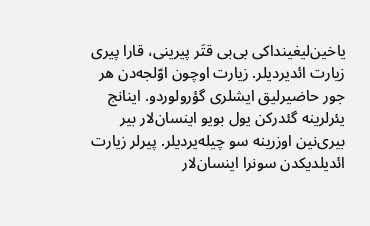یاخین‌لیغینداکی بی‌بی قتَر پیرینی، قارا پیری زیارت ائدیردیلر. زیارت اوچون اوّلجه‌دن هر جور حاضیرلیق ایشلری گؤرولوردو. اینانج یئرلرینه گئدرکن یول بویو اینسان‌لار بیر بیری‌نین اوزرینه سو چیله‌یردیلر. پیرلر زیارت ائدیلدیکدن سونرا اینسان‌لار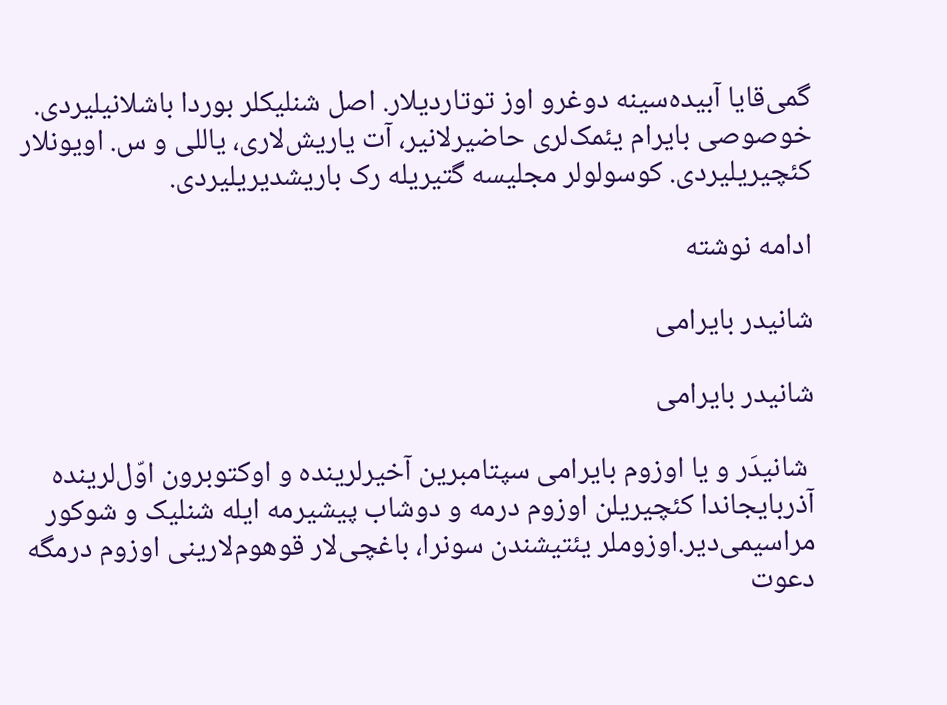گمی‌قایا آبیده‌سینه دوغرو اوز توتاردیلار. اصل شنلیکلر بوردا باشلانیلیردی. خوصوصی بایرام یئمک‌لری حاضیرلانیر، آت یاریش‌لاری، یاللی و س. اویونلار کئچیریلیردی. کوسولولر مجلیسه گتیریله رک باریشدیریلیردی.

ادامه نوشته

شانیدر بایرامی

شانیدر بایرامی

 شانیدَر و یا اوزوم بایرامی سپتامبرین آخیرلرینده و اوکتوبرون اوّل‌لرینده آذربایجاندا کئچیریلن اوزوم درمه و دوشاب پیشیرمه ایله شنلیک و شوکور مراسیمی‌دیر.اوزو‌ملر یئتیشندن سونرا، باغچی‌لار قوهوم‌لارینی اوزوم درمگه دعوت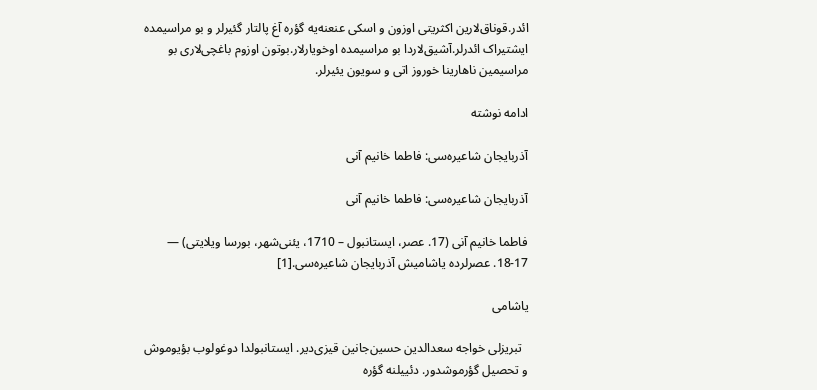ائدر.قوناق‌لارین اکثریتی اوزون و اسکی عنعنه‌یه گؤره آغ پالتار گئیرلر و بو مراسیمده ایشتیراک ائدرلر.آشیق‌لاردا بو مراسیمده اوخویارلار.بوتون اوزوم باغچی‌لاری بو مراسیمین ناهارینا خوروز اتی و سویون یئیرلر.

ادامه نوشته

آذربایجان شاعیره‌سی: فاطما خانیم آنی

آذربایجان شاعیره‌سی: فاطما خانیم آنی

فاطما خانیم آنی (17. عصر، ایستانبول – 1710، یئنی‌شهر، بورسا ویلایتی) — 17-18. عصرلرده یاشامیش آذربایجان شاعیره‌سی.[1]

یاشامی

  تبریزلی خواجه سعدالدین حسین‌جانین قیزی‌دیر. ایستانبولدا دوغولوب بؤیوموش و تحصیل گؤرموشدور. دئییلنه گؤره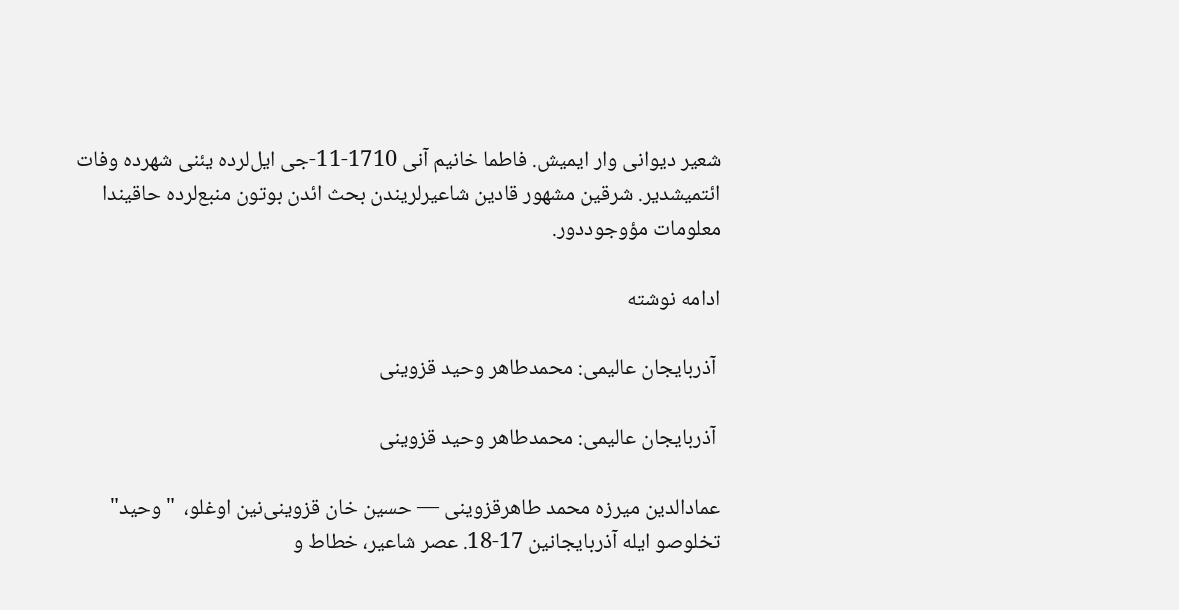شعیر دیوانی وار ایمیش. فاطما خانیم آنی 1710-11-جی ایل‌لرده یئنی شهرده وفات ائتمیشدیر. شرقین مشهور قادین شاعیرلریندن بحث ائدن بوتون منبع‌لرده حاقیندا معلومات مؤوجوددور.

ادامه نوشته

 آذربایجان عالیمی: محمدطاهر وحید قزوینی

 آذربایجان عالیمی: محمدطاهر وحید قزوینی

عمادالدین میرزه محمد طاهرقزوینی — حسین خان قزوینی‌نین اوغلو،  "وحید"  تخلوصو ایله آذربایجانین 17-18. عصر شاعیر، خطاط و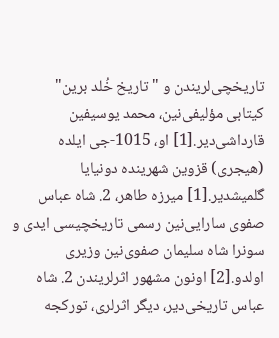تاریخچی‌لریندن و "تاریخ خُلد برین"  کیتابی مؤلیفی‌نین، محمد یوسیفین قارداشی‌د‌یر.[1] او، 1015-جی ایلده (هیجری) قزوین شهرینده دونیایا گلمیشدیر.[1] میرزه طاهر، 2. شاه عباس صفوی سارایی‌نین رسمی تاریخچیسی ایدی و سونرا شاه سلیمان صفوی‌نین وزیری اولدو.[2] اونون مشهور اثرلریندن 2. شاه عباس تاریخی‌دیر، دیگر اثرلری، تورکجه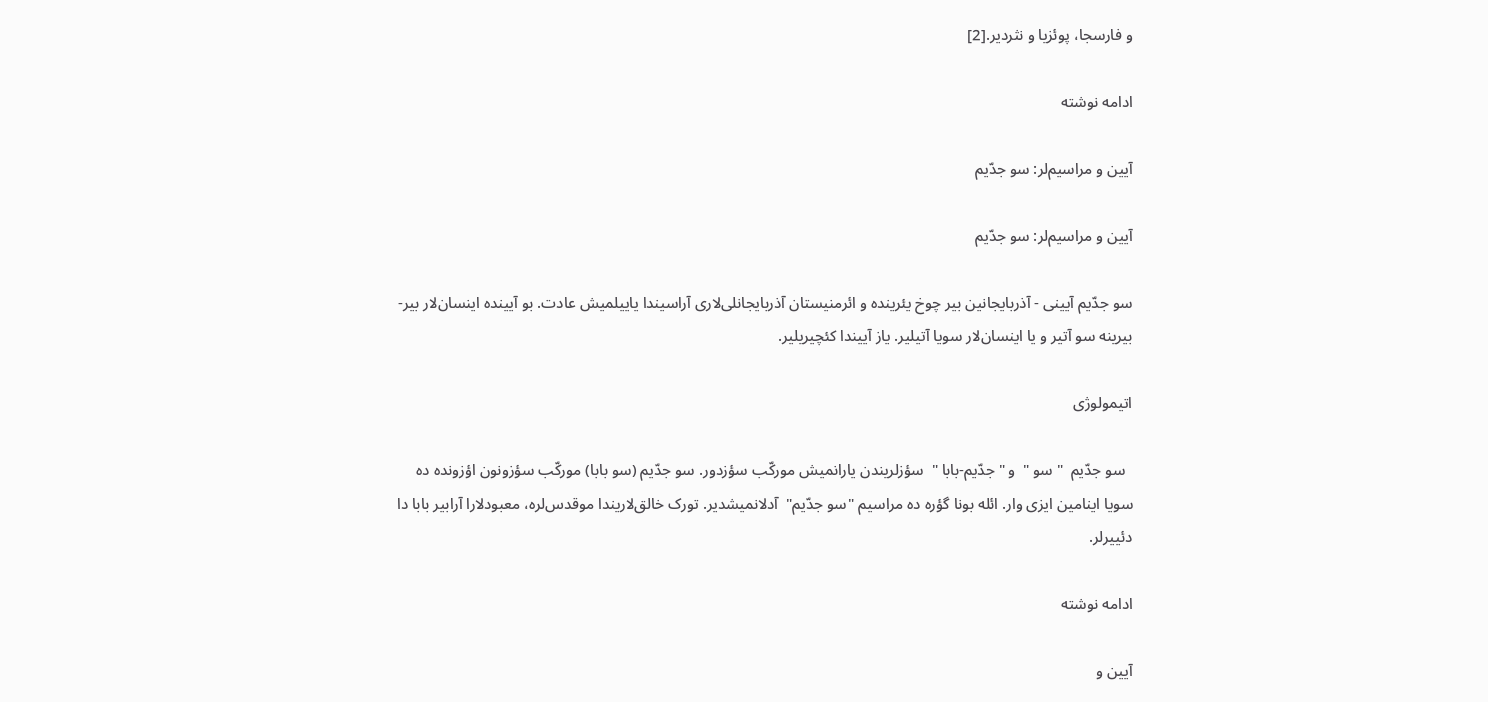و فارسجا، پوئزیا و نثردیر.[2]

ادامه نوشته

آیین و مراسیم‌لر: سو جدّیم

آیین و مراسیم‌لر: سو جدّیم

سو جدّیم آیینی - آذربایجانین بیر چوخ یئرینده و ائرمنیستان آذربایجانلی‌لاری آراسیندا یاییلمیش عادت. بو آیینده اینسان‌لار بیر-بیرینه سو آتیر و یا اینسان‌لار سویا آتیلیر. یاز آییندا کئچیریلیر.

اتیمولوژی

  سو جدّیم  " سو "  و " جدّیم-بابا "  سؤزلریندن یارانمیش مورکّب سؤزدور. سو جدّیم (سو بابا) مورکّب سؤزونون اؤزونده ده سویا اینامین ایزی وار. ائله بونا گؤره ده مراسیم "سو جدّیم"  آدلانمیشدیر. تورک خالق‌لاریندا موقدس‌لره، معبودلارا آرابیر بابا دا دئییرلر.

ادامه نوشته

آیین‌ و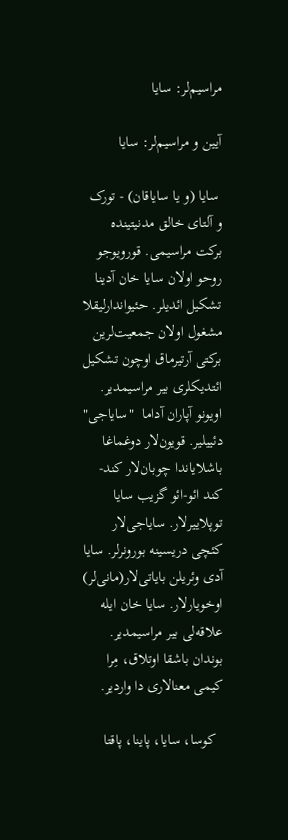مراسیم‌لر: سایا

آیین‌ و مراسیم‌لر: سایا

 سایا (و یا سایاقان) - تورک و آلتای خالق مدنیتینده برکت مراسیمی. قورویوجو روحو اولان سایا خان آدینا تشکیل ائدیلر. حئیواندارلیقلا مشغول اولان جمعیت‌لرین برکتی آرتیرماق اوچون تشکیل ائتدیکلری بیر مراسیمدیر. اویونو آپاران آداما  "سایاجی‌"  دئییلیر. قویون‌لار دوغماغا باشلایاندا چوبان‌لار کند-کند ائو-ائو گزیب سایا توپلاییرلار. سایاجی‌لار کئچی دریسینه بورونرلر. سایا آدی وئریلن بایاتی‌لار(مانی‌لر) اوخویارلار. سایا خان ایله علاقه‌لی بیر مراسیمدیر. بوندان باشقا اوتلاق، مِرا کیمی معنالاری دا واردیر.

  کوسا، سایا، پاینا، پاقتا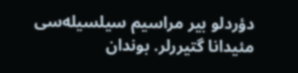دؤردلو بیر مراسیم سیلسیله‌سی مئیدانا گتیررلر. بوندان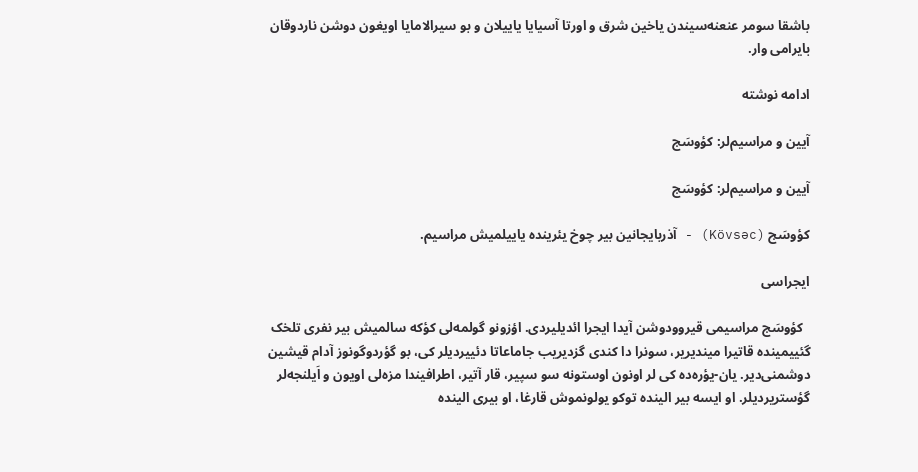باشقا سومر عنعنه‌سیندن یاخین شرق و اورتا آسیایا یاییلان و بو سیرالامایا اویغون دوشن ناردوقان بایرامی وار.

ادامه نوشته

آیین و مراسیم‌لر: کؤوسَج

آیین و مراسیم‌لر: کؤوسَج

کؤوسَج (Kövsəc) - آذربایجانین بیر چوخ یئرینده یاییلمیش مراسیم.

ایجراسی

  کؤوسَج مراسیمی قیروودوشن آیدا ایجرا ائدیلیردی. اؤزونو گولمه‌لی کؤکه سالمیش بیر نفری تلخک گئییمینده قاتیرا میندیریر، سونرا دا کندی گزدیریب جاماعاتا دئییردیلر کی، بو گؤردوگونوز آدام قیشین دوشمنی‌دیر. یان-یؤره‌ده کی لر اونون اوستونه سو سپیر، قار آتیر، اطرافیندا مزه‌لی اویون و اَیلنجه‌لر گؤستریردیلر. او ایسه بیر الینده توکو یولونموش قارغا، او بیری الینده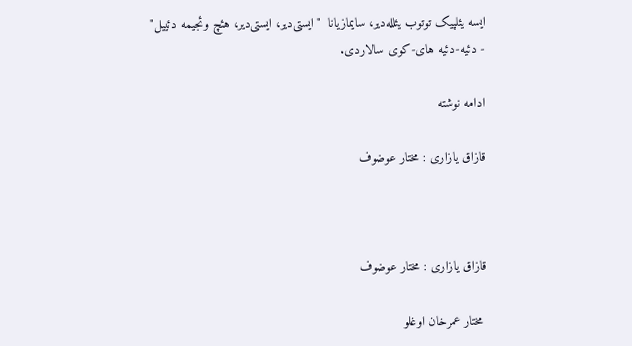ایسه یئلپیک توتوب یئلله‌دیر، سایمازیانا  "ایستی‌دیر، ایستی‌دیر، هئچ وئجیمه دئییل‌"  - دئیه-دئیه های-کوی سالاردی.

ادامه نوشته

قازاق یازاری : مختار عوضوف



قازاق یازاری : مختار عوضوف

 مختار عمرخان اوغلو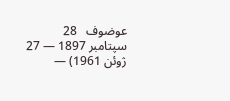عوضوف   28 سپتامبر 1897 — 27 ژوئن 1961) —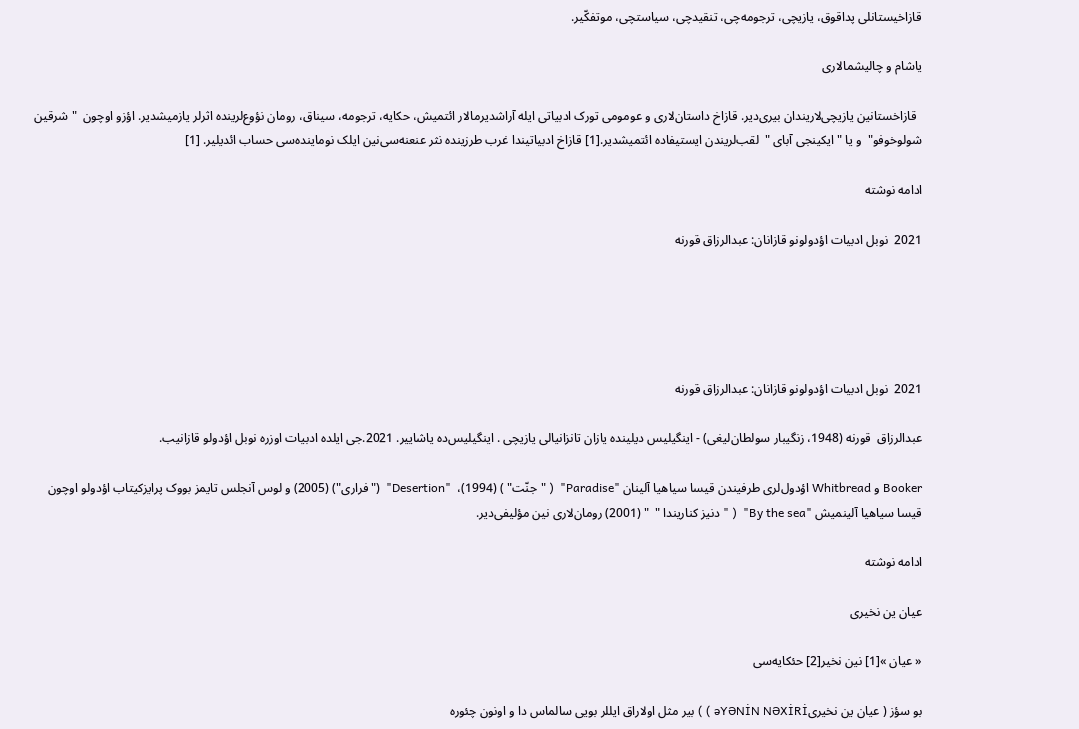قازاخیستانلی پداقوق، یازیچی، ترجومه‌چی، تنقیدچی، سیاستچی، موتفکّیر.

یاشام و چالیشمالاری

  قازاخستانین یازیچی‌لاریندان بیری‌دیر. قازاخ داستان‌لاری و عومومی تورک ادبیاتی ایله آراشدیرمالار ائتمیش، حکایه، ترجومه، سیناق، رومان نؤوع‌لرینده اثرلر یازمیشدیر. اؤزو اوچون  "شرقین شولوخوفو"  و یا " ایکینجی آبای ‌"  لقب‌لریندن ایستیفاده ائتمیشدیر.[1] قازاخ ادبیاتیندا غرب طرزینده نثر عنعنه‌سی‌نین ایلک نوماینده‌سی حساب ائدیلیر. [1]

ادامه نوشته

2021  نوبل ادبیات اؤدولونو قازانان: عبدالرزاق قورنه





2021  نوبل ادبیات اؤدولونو قازانان: عبدالرزاق قورنه

عبدالرزاق  قورنه (1948، زنگیبار سولطان‌لیغی) - اینگیلیس دیلینده یازان تانزانیالی یازیچی . اینگیلیس‌ده یاشاییر. 2021.جی ایلده ادبیات اوزره نوبل اؤدولو قازانیب.

Booker و Whitbread اؤدول‌لری طرفیندن قیسا سیاهیا آلینان "Paradise"  ( "جنّت" ) (1994)،  "Desertion"  ("فراری") (2005) و لوس آنجلس تایمز بووک پرایزکیتاب اؤدولو اوچون قیسا سیاهیا آلینمیش "By the sea"  ( " دنیز کناریندا "  " (2001) رومان‌لاری نین مؤلیفی‌دیر.

ادامه نوشته

عیان ین نخیری

« عیان »[1] نین نخیر[2] حئکایه‌سی

بو سؤز ( عیان ین نخیریəYƏNİN NƏXİRİ ) ) بیر مثل اولاراق ایللر بویی سالماس دا و اونون چئوره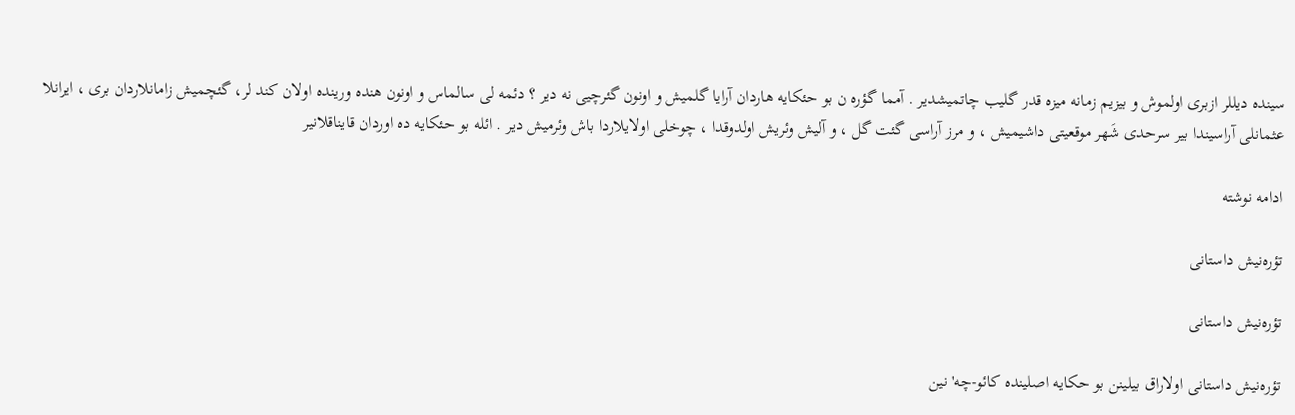سینده دیللر ازبری اولموش و بیزیم زمانه میزه قدر گلیب چاتمیشدیر . آمما گؤره ن بو حئکایه هاردان آرایا گلمیش و اونون گئرچیی نه دیر ؟ دئمه لی سالماس و اونون هنده ورینده اولان کند لر، گئچمیش زامانلاردان بری ، ایرانلا عثمانلی آراسیندا بیر سرحدی شَهر موقعیتی داشیمیش ، و مرز آراسی گئت گل ، و آلیش وئریش اولدوقدا ، چوخلی اولایلاردا باش وئرمیش دیر . ائله بو حئکایه ده اوردان قایناقلانیر

ادامه نوشته

تؤره‌نیش داستانی

تؤره‌نیش داستانی

تؤره‌نیش داستانی اولاراق بیلینن بو حکایه اصلینده کائو-چه'نین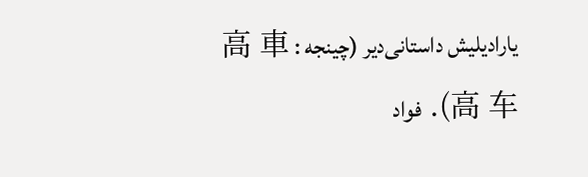یارادیلیش داستانی‌دیر (چینجه : 高 車 高 车). فواد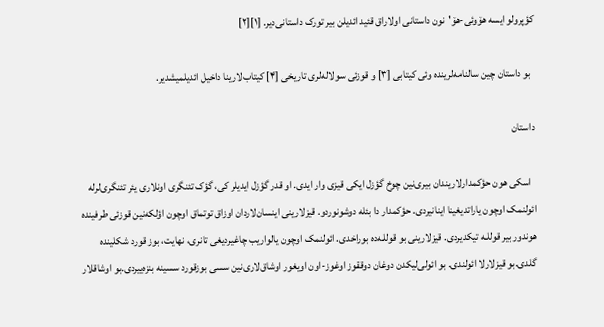کؤپرولو ایسه هۆوئی-هۆ'نون داستانی اولاراق قئید ائدیلن بیر تورک داستانی‌دیر. [۱][۲]

  بو داستان چین سالنامه‌لرینده وئی کیتابی [۳] و قوزئی سولاله‌لری تاریخی [۴] کیتاب‌لارینا داخیل ائدیلمیشدیر.

داستان

  اسکی هون حؤکمدارلاریندان بیری‌نین چوخ گؤزل ایکی قیزی وار ایدی. او قدر گؤزل ایدیلر کی، گؤک تئنگری اونلاری یئر تئنگری‌لرله ائولنمک اوچون یاراتدیغینا اینانیردی. حؤکمدار دا بئله دوشونوردو. قیزلارینی اینسان‌لاردان اوزاق توتماق اوچون اؤلکه‌نین قوزئی طرفینده هوندور بیر قوللـه تیکدیردی. قیزلارینی بو قوللـه‌ده بوراخدی. ائولنمک اوچون یالواریب چاغیردیغی تانری، نهایت، بوز قورد شکلینده گلدی.بو قیزلارلا ائولندی. بو ائولی‌لیکدن دوغان دوققوز اوغوز-اون اویغور اوشاق‌لاری‌نین سسی بوزقورد سسینه بنزه‌ییردی.بو اوشاقلار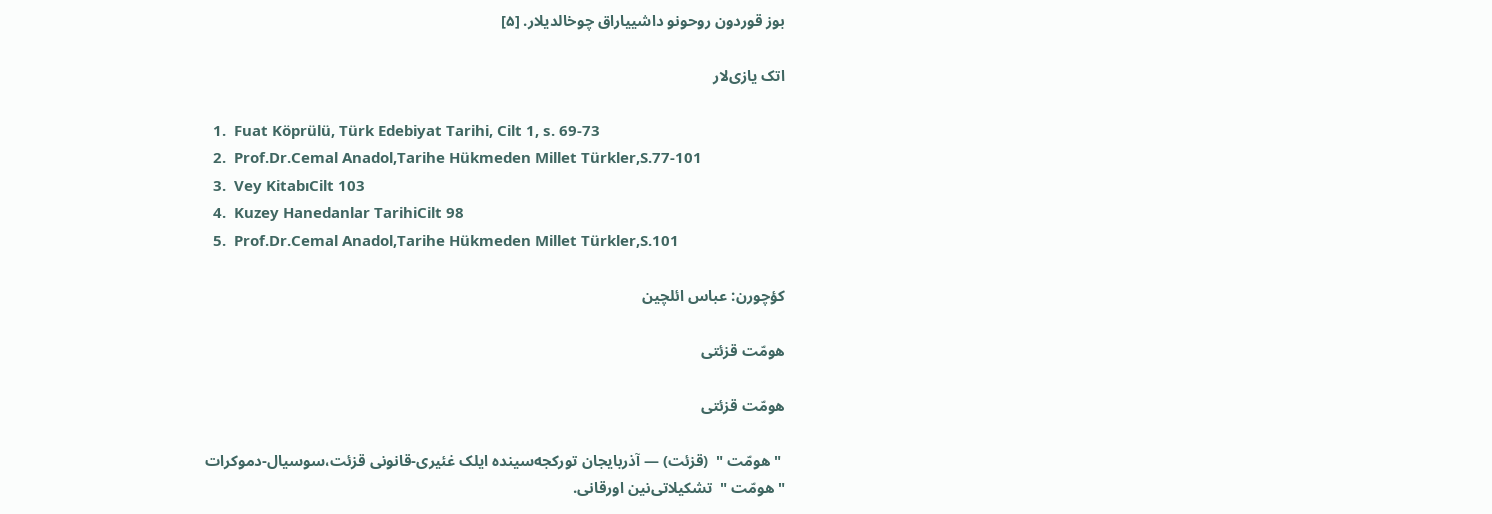بوز قوردون روحونو داشییاراق چوخالدیلار. [۵]

اتک یازی‌لار

  1.  Fuat Köprülü, Türk Edebiyat Tarihi, Cilt 1, s. 69-73
  2.  Prof.Dr.Cemal Anadol,Tarihe Hükmeden Millet Türkler,S.77-101
  3.  Vey KitabıCilt 103
  4.  Kuzey Hanedanlar TarihiCilt 98
  5.  Prof.Dr.Cemal Anadol,Tarihe Hükmeden Millet Türkler,S.101

کؤچورن: عباس ائلچین

هومّت قزئتی

هومّت قزئتی

 " هومّت "  (قزئت) — آذربایجان تورکجه‌سینده ایلک غئیری-قانونی قزئت،سوسیال-دموکرات  "هومّت "  تشکیلاتی‌نین اورقانی.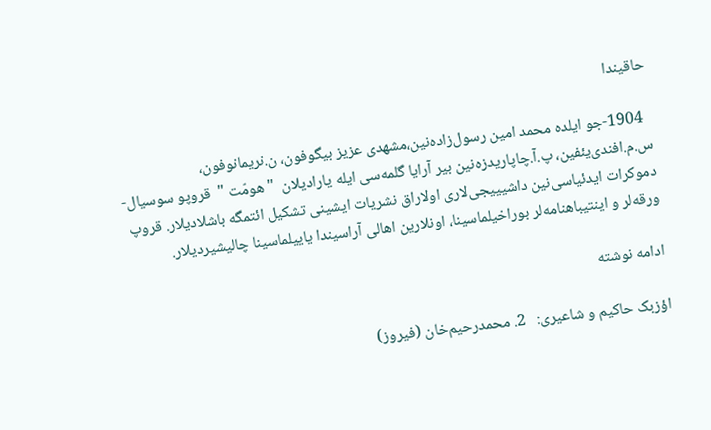حاقیندا

  1904-جو ایلده محمد امین رسول‌زاده‌نین،مشهدی عزیز بیگوفون، ن.نریمانوفون، س.م.افندی‌یئفین، پ.آ.چاپاریدزه‌نین بیر آرایا گلمه‌سی ایله یارادیلان  " هومّت "  قروپو سوسیال-دموکرات ایدئیاسی‌نین داشیییجی‌لاری اولاراق نشریات ایشینی تشکیل ائتمگه باشلادیلار. قروپ ورقه‌لر و اینتیباهنامه‌لر بوراخیلماسینا، اونلارین اهالی آراسیندا یاییلماسینا چالیشیردیلار.

ادامه نوشته

اؤزبک حاکیم و شاعیری:   2. محمدرحیم‌خان (فیروز)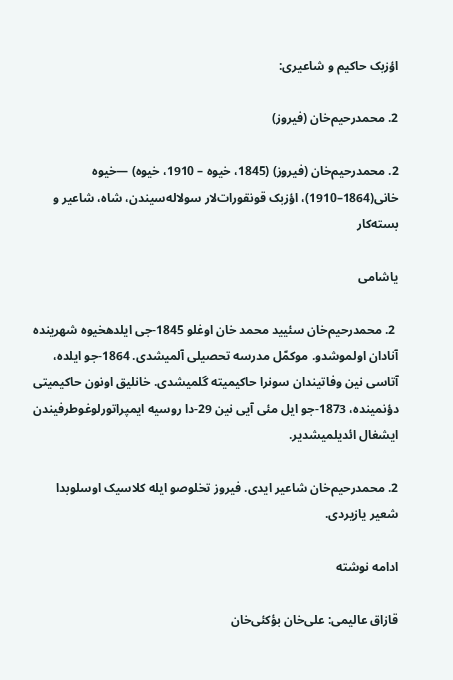اؤزبک حاکیم و شاعیری:

2. محمدرحیم‌خان (فیروز)

2. محمدرحیم‌خان (فیروز) (1845، خیوه – 1910، خیوه) —خیوه خانی(1864–1910)، اؤزبک قونقورات‌لار سولاله‌سیندن، شاه، شاعیر و بسته‌کار

یاشامی

 2. محمدرحیم‌خان سئیید محمد خان اوغلو 1845-جی ایلدهخیوه شهرینده آنادان اولموشدو. موکمّل مدرسه تحصیلی آلمیشدی. 1864-جو ایلده، آتاسی نین وفاتیندان سونرا حاکیمیته گلمیشدی. خانلیق اونون حاکیمیتی دؤنمینده، 1873-جو ایل مئی آیی نین 29-دا روسیه ایمپراتورلوغوطرفیندن ایشغال ائدیلمیشدیر.

2. محمدرحیم‌خان شاعیر ایدی. فیروز تخلوصو ایله کلاسیک اوسلوبدا شعیر یازیردی.

ادامه نوشته

قازاق عالیمی: علی‌خان بؤکئی‌خان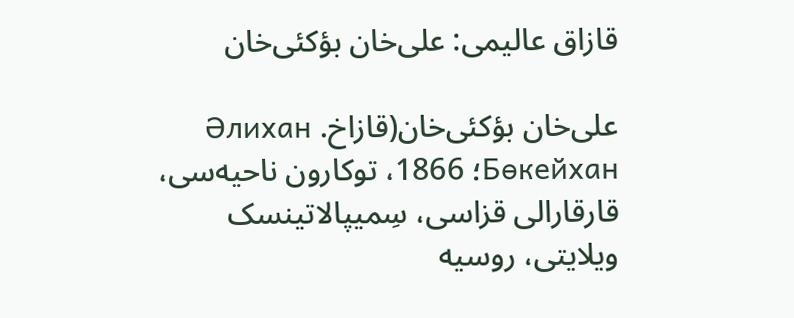قازاق عالیمی: علی‌خان بؤکئی‌خان

علی‌خان بؤکئی‌خان(قازاخ. Әлихан Бөкейхан؛ 1866، توکارون ناحیه‌سی، قارقارالی قزاسی، سِمیپالاتینسک ویلایتی، روسیه‌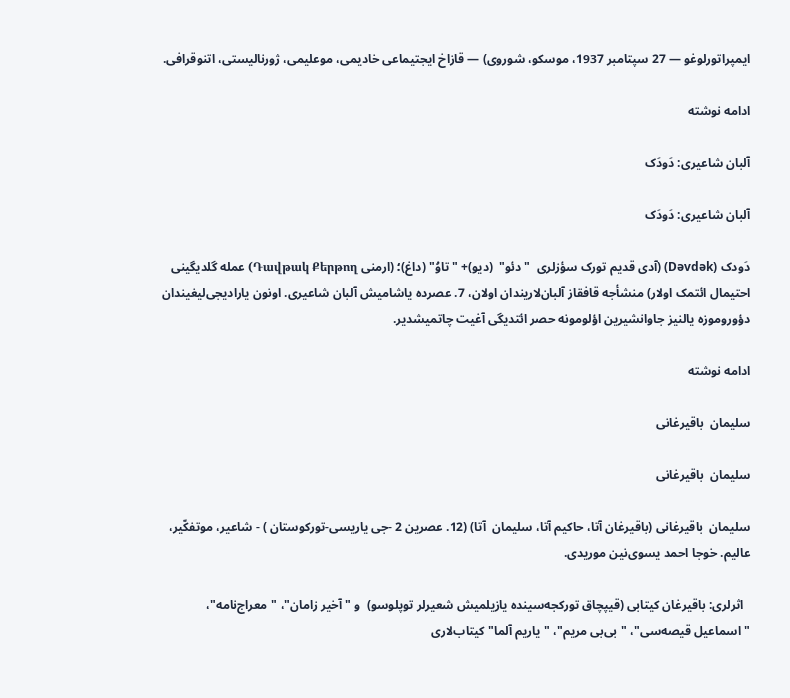ایمپراتورلوغو — 27 سپتامبر 1937، موسکو، شوروی) — قازاخ ایجتیماعی خادیمی، موعلیمی، ژورنالیستی، اتنوقرافی.

ادامه نوشته

آلبان شاعیری: دَودَک

آلبان شاعیری: دَودَک

دَودک (Dəvdək) (آدی قدیم تورک سؤزلری  "دئو"  (دیو)+ "تاو‌ُ" (داغ)؛ (ارمنی Դավթակ Քերթող) عمله گلدیگینی احتیمال ائتمک اولار) منشأجه قافقاز آلبان‌لاریندان اولان، 7. عصرده یاشامیش آلبان شاعیری. اونون یارادیجی‌لیغیندان دؤوروموزه یالنیز جاوانشیرین اؤلومونه حصر ائتدیگی آغیت چاتمیشدیر.

ادامه نوشته

سلیمان  باقیرغانی

سلیمان  باقیرغانی

سلیمان  باقیرغانی (باقیرغان آتا، حاکیم آتا، سلیمان  آتا) (12. عصرین 2 -جی یاریسی-تورکوستان ) - شاعیر، موتفکّیر، عالیم. خوجا احمد یسوی‌نین موریدی.

  اثرلری: باقیرغان کیتابی (قیپچاق تورکجه‌سینده یازیلمیش شعیرلر توپلوسو)  و "آخیر زامان"، "معراج‌نامه"، "اسماعیل قیصه‌سی"، "بی‌بی مریم"، "یاریم آلما" کیتاب‌لاری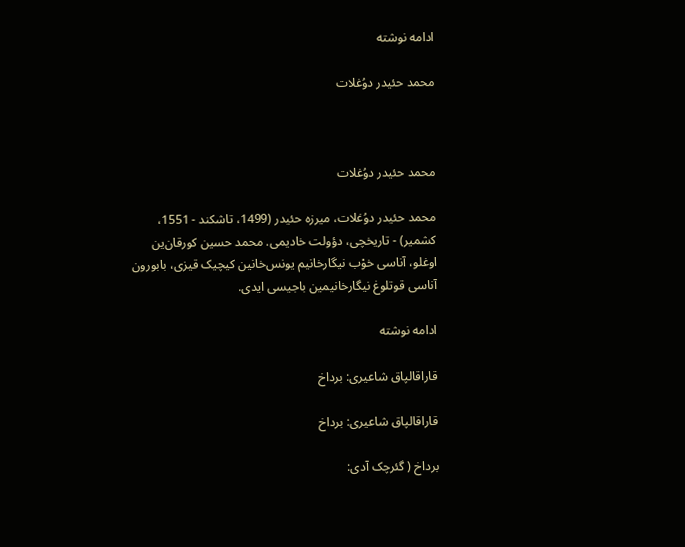ادامه نوشته

محمد حئیدر دوُغلات‌



محمد حئیدر دوُغلات‌

محمد حئیدر دوُغلات، میرزه حئیدر (1499، تاشکند - 1551، کشمیر) - تاریخچی، دؤولت خادیمی. محمد حسین کور‌قان‌ین اوغلو، آناسی خوْب نیگارخانیم یونس‌خانین کیچیک قیزی، بابورون آناسی قوتلوغ نیگارخانیمین باجیسی ایدی.

ادامه نوشته

قاراقالپاق شاعیری: برداخ

قاراقالپاق شاعیری: برداخ

برداخ ( گئرچک آدی: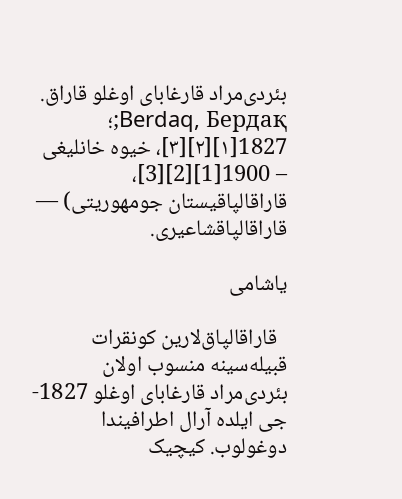بئردی‌مراد قارغابای اوغلو قاراق. Berdaq, Бердақ;؛ 1827[۱][۲][۳]، خیوه خانلیغی – 1900[1][2][3]، قاراقالپاقیستان جومهوریتی) — قاراقالپاقشاعیری.

یاشامی

  قاراقالپاق‌لارین کونقرات قبیله‌سینه منسوب اولان بئردی‌مراد قارغابای اوغلو 1827-جی ایلده آرال اطرافیندا دوغولوب. کیچیک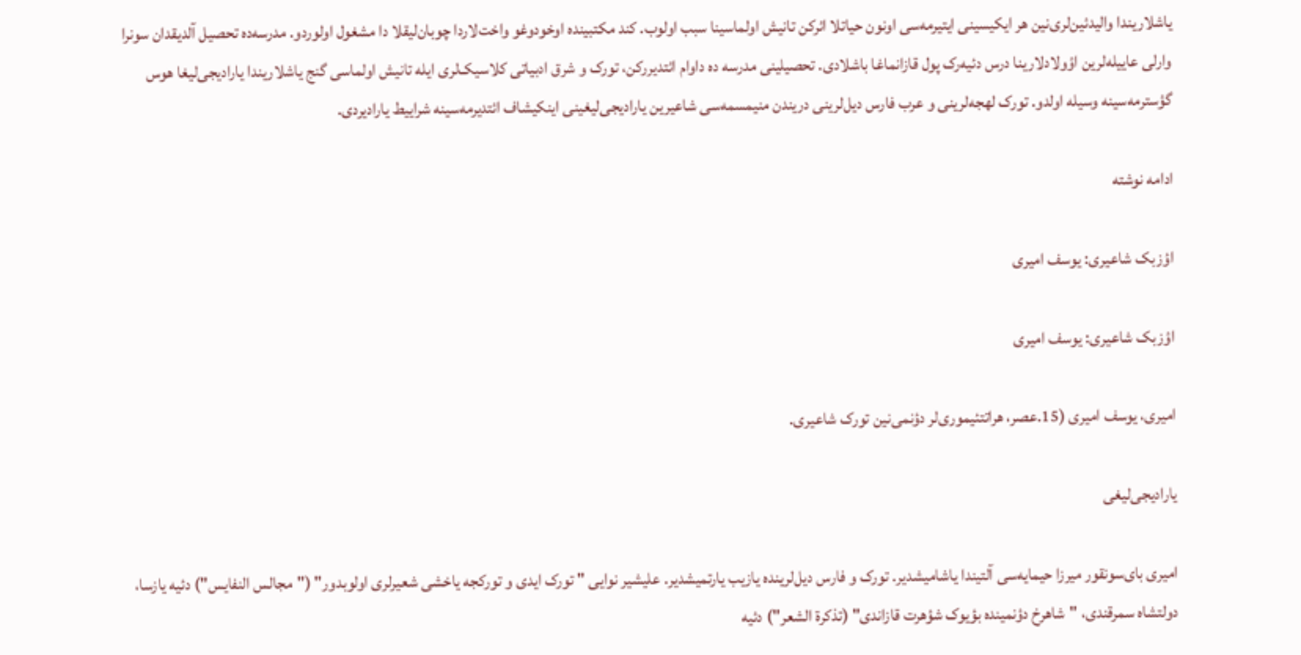یاشلاریندا والیدئین‌لری‌نین هر ایکیسینی ایتیرمه‌سی اونون حیاتلا ائرکن تانیش اولماسینا سبب اولوب. کند مکتبینده اوخودوغو واخت‌لاردا چوبان‌لیقلا دا مشغول اولوردو. مدرسه‌ده تحصیل آلدیقدان سونرا وارلی عاییله‌لرین اؤولادلارینا درس دئیه‌رک پول قازانماغا باشلادی. تحصیلینی مدرسه ده داوام ائتدیررکن، تورک و شرق ادبیاتی کلاسیک‌لری ایله تانیش اولماسی گنج یاشلاریندا یارادیجی‌لیغا هوس گؤسترمه‌سینه وسیله اولدو. تورک لهجه‌لرینی و عرب فارس دیل‌لرینی دریندن منیمسمه‌سی شاعیرین یارادیجی‌لیغینی اینکیشاف ائتدیرمه‌سینه شراییط یارادیردی.

ادامه نوشته

اؤزبک شاعیری: یوسف امیری

اؤزبک شاعیری: یوسف امیری

امیری، یوسف امیری (15.عصر، هراتتئیموری‌لر دؤنمی‌نین تورک شاعیری.

یارادیجی‌لیغی

امیری بای‌سونقور میرزا حیمایه‌سی‌ آلتیندا یاشامیشدیر. تورک و فارس دیل‌لرینده یازیب یارتمیشدیر. علیشیر نوایی " تورک ایدی و تورکجه یاخشی شعیرلری اولوبدور" ("مجالس النفایس") دئیه یازسا، دولتشاه سمرقندی، "شاهرخ دؤنمینده بؤیوک شؤهرت قازاندی" (تذکرة الشعر") دئیه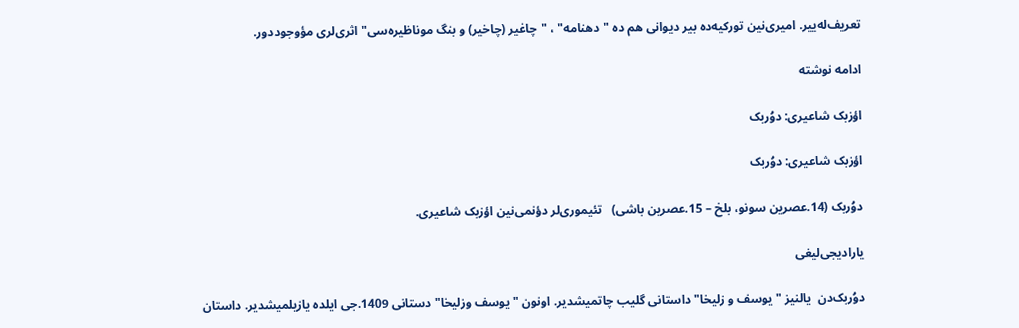تعریف‌له‌ییر. امیری‌نین تورکیه‌ده‌ بیر دیوانی هم ده "دهنامه" ، "چاغیر (چاخیر) و بنگ موناظیره‌سی" اثری‌لری مؤوجوددور.

ادامه نوشته

اؤزبک شاعیری: دوُربک

اؤزبک شاعیری: دوُربک

دوُربک (14.عصرین سونو، بلخ – 15.عصرین باشی)   تئیموری‌لر دؤنمی‌نین اؤزبک شاعیری.

یارادیجی‌لیغی

دوُربک‌دن  یالنیز "یوسف و زلیخا" داستانی گلیب چاتمیشدیر. اونون " یوسف وزلیخا" دستانی 1409.جی ایلده یازیلمیشدیر. داستان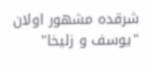شرقده مشهور اولان "یوسف و زلیخا"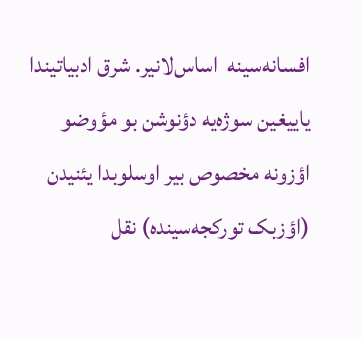افسانه‌سینه  اساس‌لانیر. شرق ادبیاتیندا یاییغین سوژه‌یه دؤنوشن بو مؤوضو اؤزونه مخصوص بیر اوسلوبدا یئنیدن (اؤزبک تورکجه‌سینده) نقل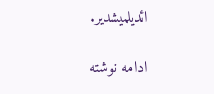ائدیلمیشدیر.

ادامه نوشته